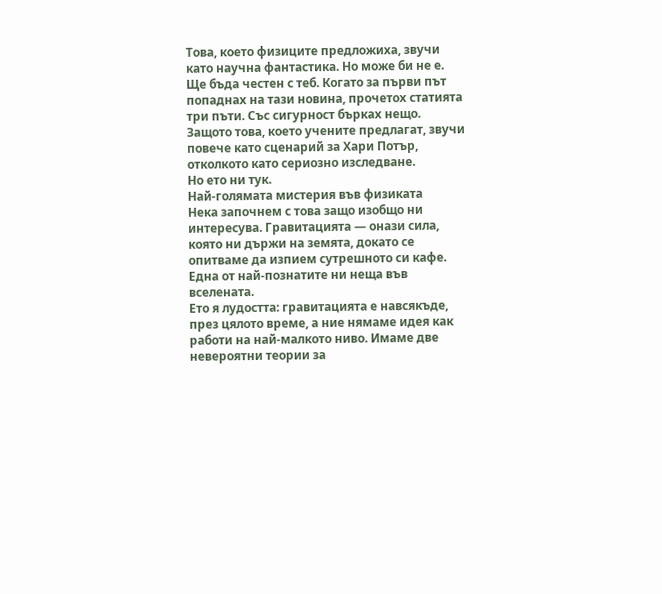Това, което физиците предложиха, звучи като научна фантастика. Но може би не е.
Ще бъда честен с теб. Когато за първи път попаднах на тази новина, прочетох статията три пъти. Със сигурност бърках нещо. Защото това, което учените предлагат, звучи повече като сценарий за Хари Потър, отколкото като сериозно изследване.
Но ето ни тук.
Най-голямата мистерия във физиката
Нека започнем с това защо изобщо ни интересува. Гравитацията — онази сила, която ни държи на земята, докато се опитваме да изпием сутрешното си кафе. Една от най-познатите ни неща във вселената.
Ето я лудостта: гравитацията е навсякъде, през цялото време, а ние нямаме идея как работи на най-малкото ниво. Имаме две невероятни теории за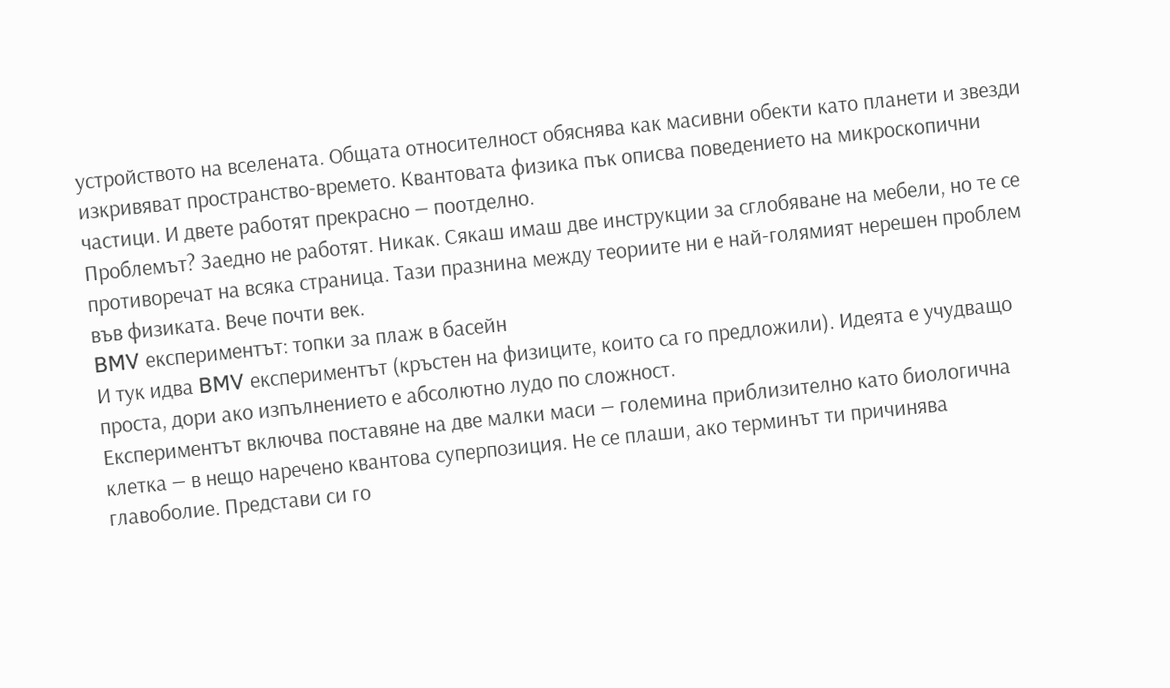устройството на вселената. Общата относителност обяснява как масивни обекти като планети и звезди изкривяват пространство-времето. Квантовата физика пък описва поведението на микроскопични частици. И двете работят прекрасно — поотделно.
Проблемът? Заедно не работят. Никак. Сякаш имаш две инструкции за сглобяване на мебели, но те се противоречат на всяка страница. Тази празнина между теориите ни е най-голямият нерешен проблем във физиката. Вече почти век.
BMV експериментът: топки за плаж в басейн
И тук идва BMV експериментът (кръстен на физиците, които са го предложили). Идеята е учудващо проста, дори ако изпълнението е абсолютно лудо по сложност.
Експериментът включва поставяне на две малки маси — големина приблизително като биологична клетка — в нещо наречено квантова суперпозиция. Не се плаши, ако терминът ти причинява главоболие. Представи си го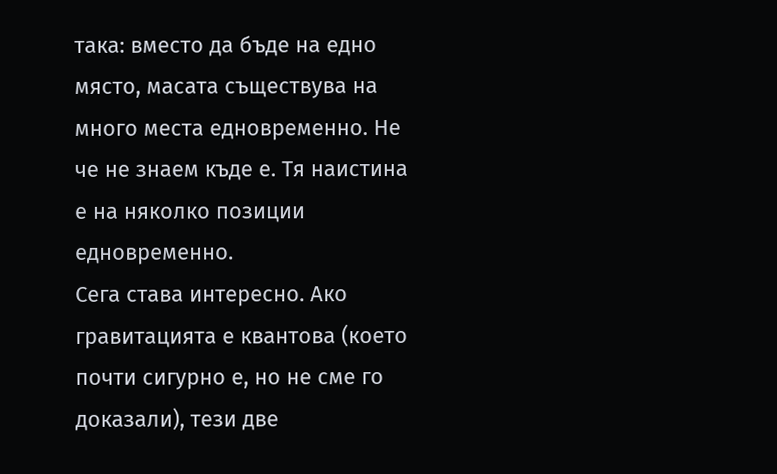така: вместо да бъде на едно място, масата съществува на много места едновременно. Не че не знаем къде е. Тя наистина е на няколко позиции едновременно.
Сега става интересно. Ако гравитацията е квантова (което почти сигурно е, но не сме го доказали), тези две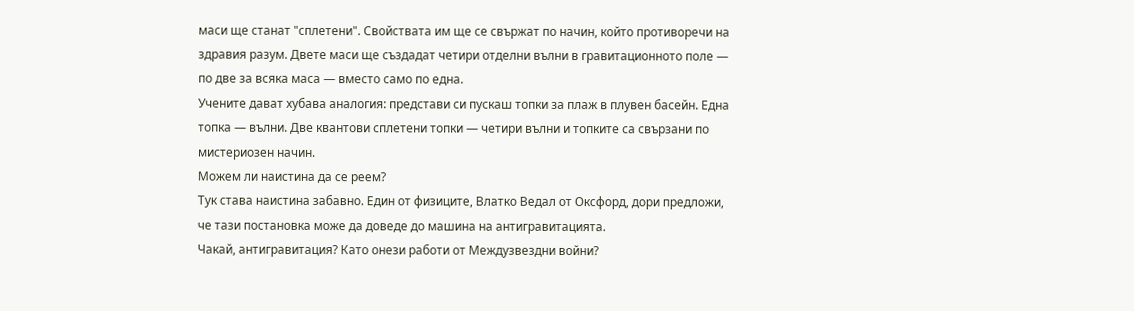маси ще станат "сплетени". Свойствата им ще се свържат по начин, който противоречи на здравия разум. Двете маси ще създадат четири отделни вълни в гравитационното поле — по две за всяка маса — вместо само по една.
Учените дават хубава аналогия: представи си пускаш топки за плаж в плувен басейн. Една топка — вълни. Две квантови сплетени топки — четири вълни и топките са свързани по мистериозен начин.
Можем ли наистина да се реем?
Тук става наистина забавно. Един от физиците, Влатко Ведал от Оксфорд, дори предложи, че тази постановка може да доведе до машина на антигравитацията.
Чакай, антигравитация? Като онези работи от Междузвездни войни?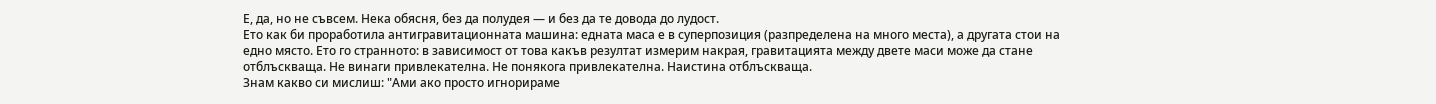Е, да, но не съвсем. Нека обясня, без да полудея — и без да те довода до лудост.
Ето как би проработила антигравитационната машина: едната маса е в суперпозиция (разпределена на много места), а другата стои на едно място. Ето го странното: в зависимост от това какъв резултат измерим накрая, гравитацията между двете маси може да стане отблъскваща. Не винаги привлекателна. Не понякога привлекателна. Наистина отблъскваща.
Знам какво си мислиш: "Ами ако просто игнорираме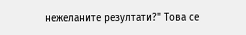нежеланите резултати?" Това се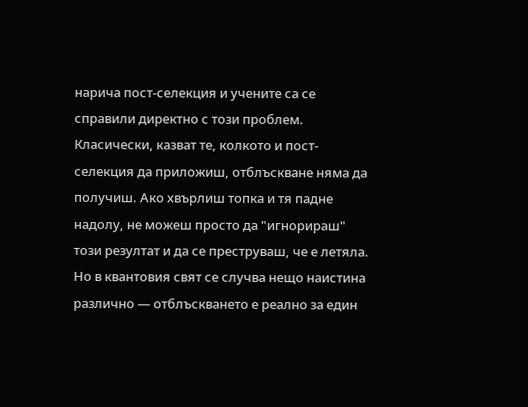нарича пост-селекция и учените са се справили директно с този проблем. Класически, казват те, колкото и пост-селекция да приложиш, отблъскване няма да получиш. Ако хвърлиш топка и тя падне надолу, не можеш просто да "игнорираш" този резултат и да се преструваш, че е летяла. Но в квантовия свят се случва нещо наистина различно — отблъскването е реално за един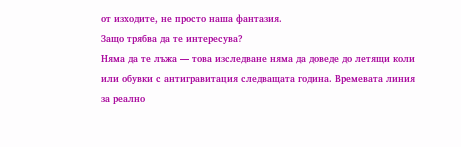от изходите, не просто наша фантазия.
Защо трябва да те интересува?
Няма да те лъжа — това изследване няма да доведе до летящи коли или обувки с антигравитация следващата година. Времевата линия за реално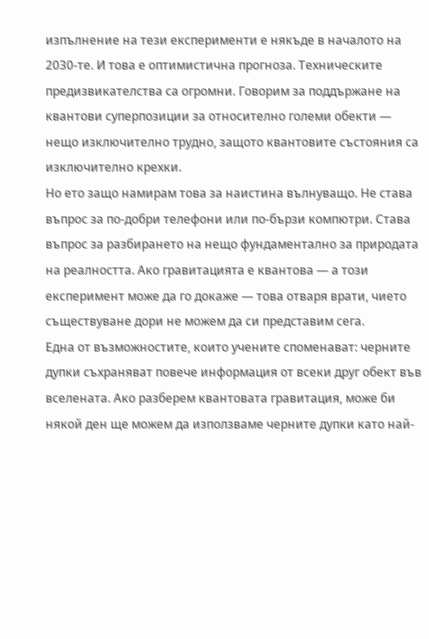изпълнение на тези експерименти е някъде в началото на 2030-те. И това е оптимистична прогноза. Техническите предизвикателства са огромни. Говорим за поддържане на квантови суперпозиции за относително големи обекти — нещо изключително трудно, защото квантовите състояния са изключително крехки.
Но ето защо намирам това за наистина вълнуващо. Не става въпрос за по-добри телефони или по-бързи компютри. Става въпрос за разбирането на нещо фундаментално за природата на реалността. Ако гравитацията е квантова — а този експеримент може да го докаже — това отваря врати, чието съществуване дори не можем да си представим сега.
Една от възможностите, които учените споменават: черните дупки съхраняват повече информация от всеки друг обект във вселената. Ако разберем квантовата гравитация, може би някой ден ще можем да използваме черните дупки като най-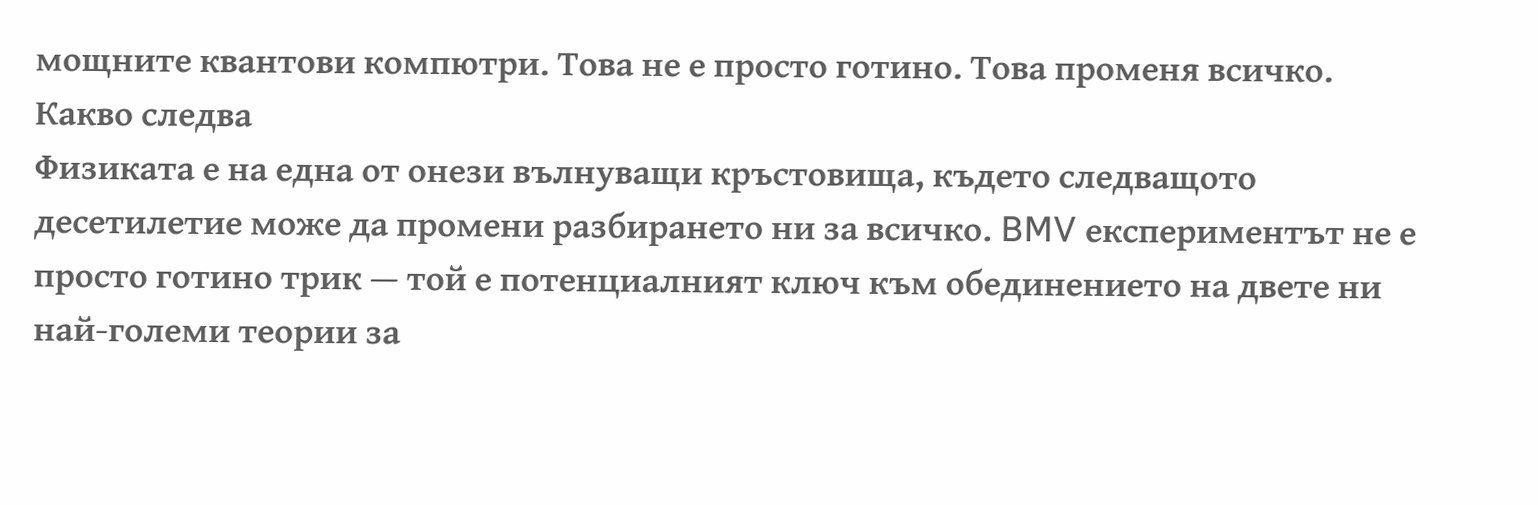мощните квантови компютри. Това не е просто готино. Това променя всичко.
Какво следва
Физиката е на една от онези вълнуващи кръстовища, където следващото десетилетие може да промени разбирането ни за всичко. BMV експериментът не е просто готино трик — той е потенциалният ключ към обединението на двете ни най-големи теории за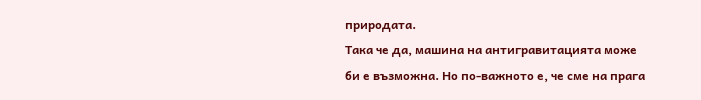природата.
Така че да, машина на антигравитацията може би е възможна. Но по-важното е, че сме на прага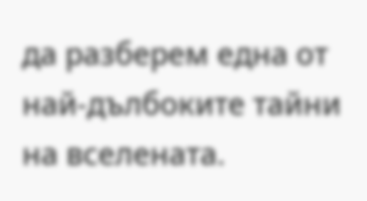да разберем една от най-дълбоките тайни на вселената.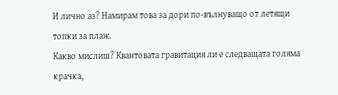И лично аз? Намирам това за дори по-вълнуващо от летящи топки за плаж.
Какво мислиш? Квантовата гравитация ли е следващата голяма крачка,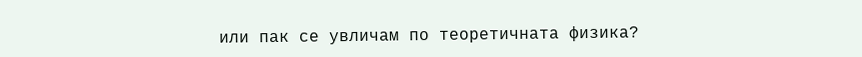или пак се увличам по теоретичната физика?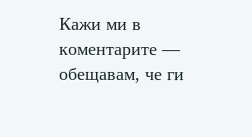Кажи ми в коментарите — обещавам, че ги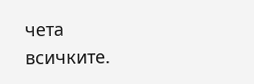чета всичките.